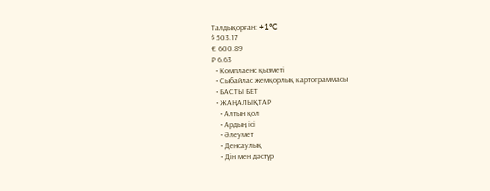Талдықорған: +1°C
$ 503.17
€ 600.89
₽ 6.63
  • Комплаенс қызметі
  • Сыбайлас жемқорлық картограммасы
  • БАСТЫ БЕТ
  • ЖАҢАЛЫҚТАР
    • Алтын қол
    • Ардың ісі
    • Әлеумет
    • Денсаулық
    • Дін мен дәстүр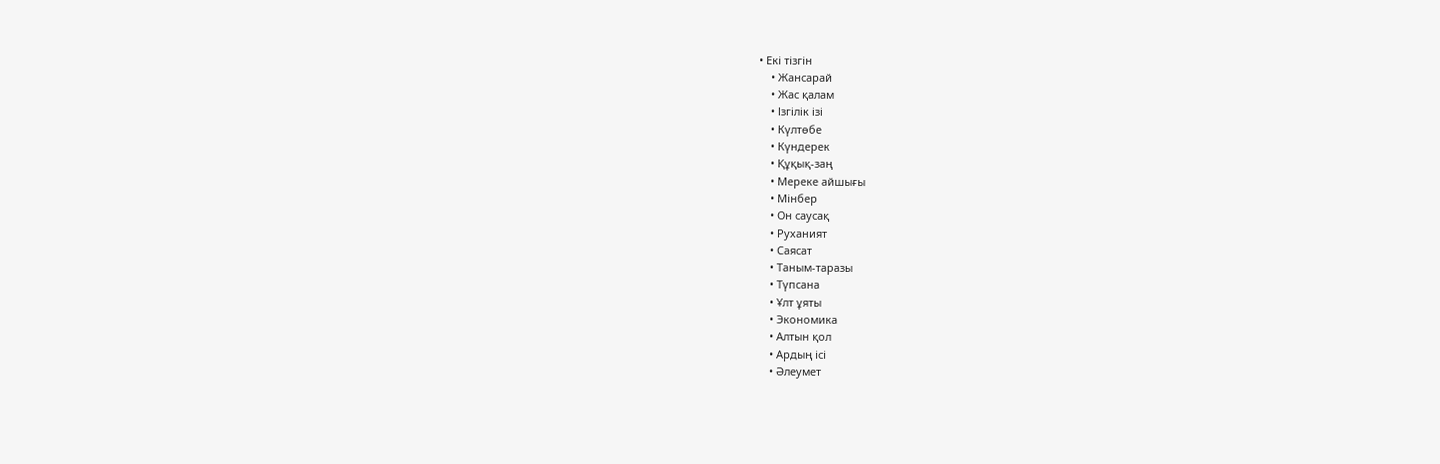• Екі тізгін
    • Жансарай
    • Жас қалам
    • Ізгілік ізі
    • Күлтөбе
    • Күндерек
    • Құқық-заң
    • Мереке айшығы
    • Мінбер
    • Он саусақ
    • Руханият
    • Саясат
    • Таным-таразы
    • Түпсана
    • Ұлт ұяты
    • Экономика
    • Алтын қол
    • Ардың ісі
    • Әлеумет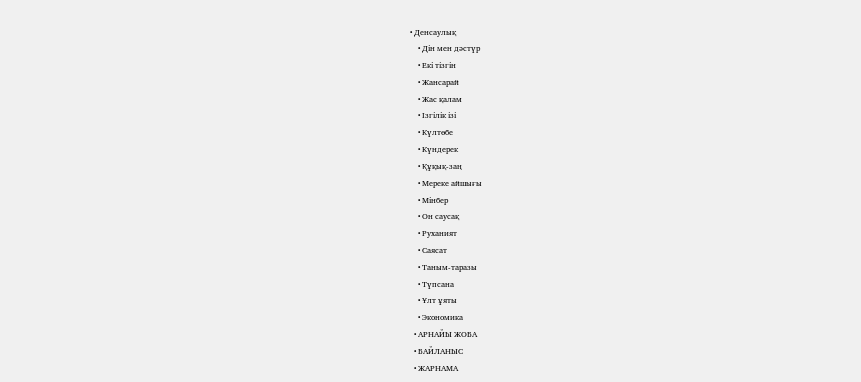• Денсаулық
    • Дін мен дәстүр
    • Екі тізгін
    • Жансарай
    • Жас қалам
    • Ізгілік ізі
    • Күлтөбе
    • Күндерек
    • Құқық-заң
    • Мереке айшығы
    • Мінбер
    • Он саусақ
    • Руханият
    • Саясат
    • Таным-таразы
    • Түпсана
    • Ұлт ұяты
    • Экономика
  • АРНАЙЫ ЖОБА
  • БАЙЛАНЫС
  • ЖАРНАМА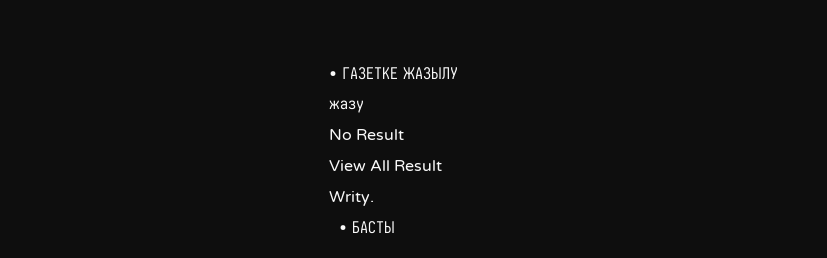• ГАЗЕТКЕ ЖАЗЫЛУ
жазу
No Result
View All Result
Writy.
  • БАСТЫ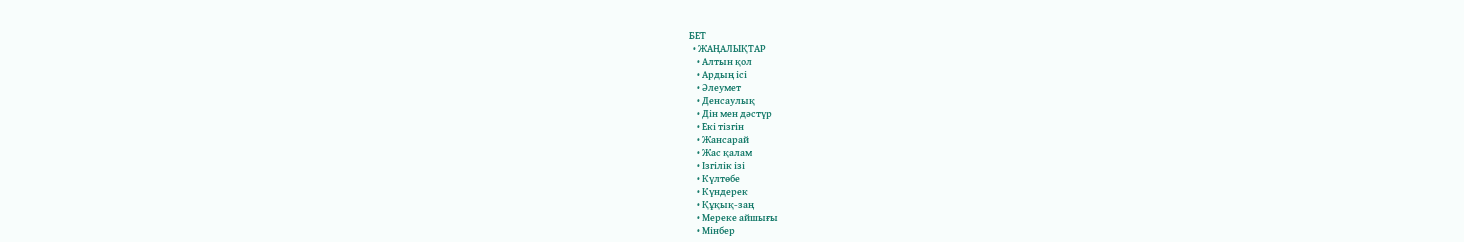БЕТ
  • ЖАҢАЛЫҚТАР
    • Алтын қол
    • Ардың ісі
    • Әлеумет
    • Денсаулық
    • Дін мен дәстүр
    • Екі тізгін
    • Жансарай
    • Жас қалам
    • Ізгілік ізі
    • Күлтөбе
    • Күндерек
    • Құқық-заң
    • Мереке айшығы
    • Мінбер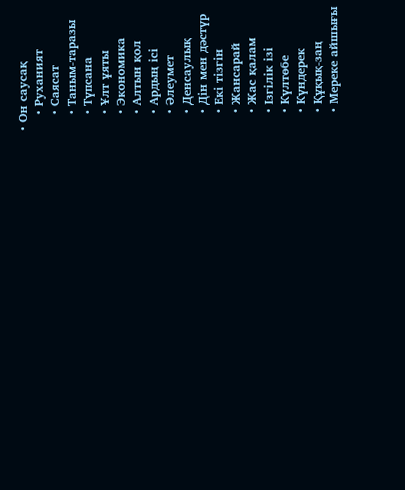• Он саусақ
    • Руханият
    • Саясат
    • Таным-таразы
    • Түпсана
    • Ұлт ұяты
    • Экономика
    • Алтын қол
    • Ардың ісі
    • Әлеумет
    • Денсаулық
    • Дін мен дәстүр
    • Екі тізгін
    • Жансарай
    • Жас қалам
    • Ізгілік ізі
    • Күлтөбе
    • Күндерек
    • Құқық-заң
    • Мереке айшығы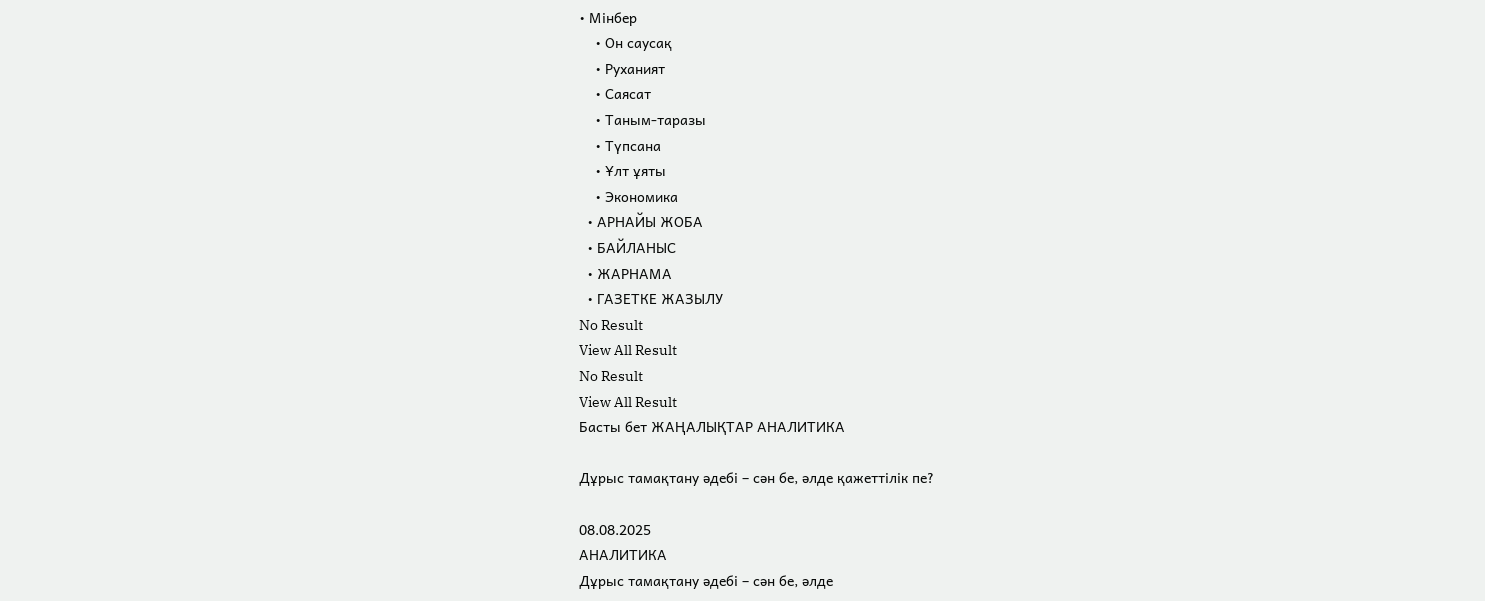• Мінбер
    • Он саусақ
    • Руханият
    • Саясат
    • Таным-таразы
    • Түпсана
    • Ұлт ұяты
    • Экономика
  • АРНАЙЫ ЖОБА
  • БАЙЛАНЫС
  • ЖАРНАМА
  • ГАЗЕТКЕ ЖАЗЫЛУ
No Result
View All Result
No Result
View All Result
Басты бет ЖАҢАЛЫҚТАР АНАЛИТИКА

Дұрыс тамақтану әдебі – сән бе, әлде қажеттілік пе?

08.08.2025
АНАЛИТИКА
Дұрыс тамақтану әдебі – сән бе, әлде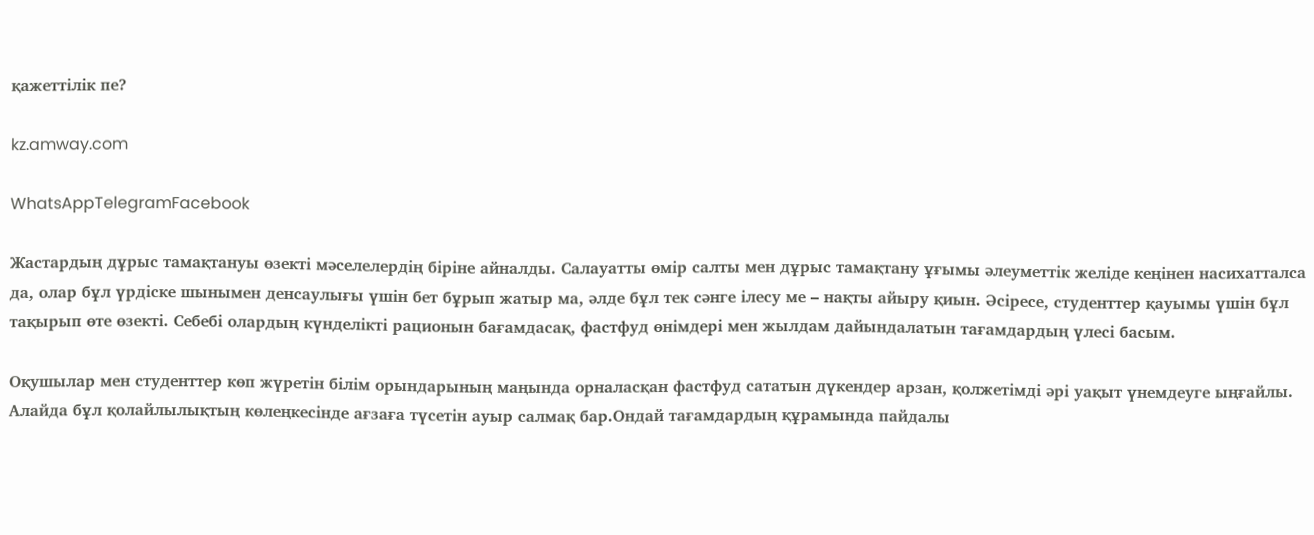қажеттілік пе?

kz.amway.com

WhatsAppTelegramFacebook

Жастардың дұрыс тамақтануы өзекті мәселелердің біріне айналды. Салауатты өмір салты мен дұрыс тамақтану ұғымы әлеуметтік желіде кеңінен насихатталса да, олар бұл үрдіске шынымен денсаулығы үшін бет бұрып жатыр ма, әлде бұл тек сәнге ілесу ме – нақты айыру қиын. Әсіресе, студенттер қауымы үшін бұл тақырып өте өзекті. Себебі олардың күнделікті рационын бағамдасақ, фастфуд өнімдері мен жылдам дайындалатын тағамдардың үлесі басым.

Оқушылар мен студенттер көп жүретін білім орындарының маңында орналасқан фастфуд сататын дүкендер арзан, қолжетімді әрі уақыт үнемдеуге ыңғайлы. Алайда бұл қолайлылықтың көлеңкесінде ағзаға түсетін ауыр салмақ бар.Ондай тағамдардың құрамында пайдалы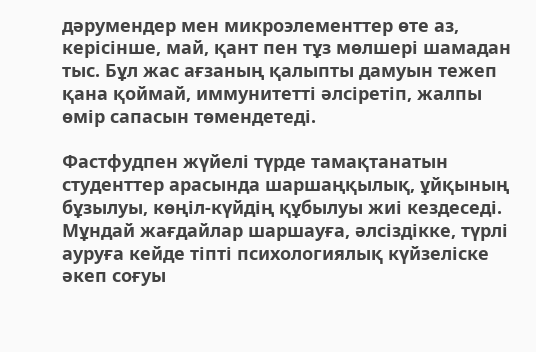дәрумендер мен микроэлементтер өте аз, керісінше, май, қант пен тұз мөлшері шамадан тыс. Бұл жас ағзаның қалыпты дамуын тежеп қана қоймай, иммунитетті әлсіретіп, жалпы өмір сапасын төмендетеді.

Фастфудпен жүйелі түрде тамақтанатын студенттер арасында шаршаңқылық, ұйқының бұзылуы, көңіл-күйдің құбылуы жиі кездеседі. Мұндай жағдайлар шаршауға, әлсіздікке, түрлі ауруға кейде тіпті психологиялық күйзеліске әкеп соғуы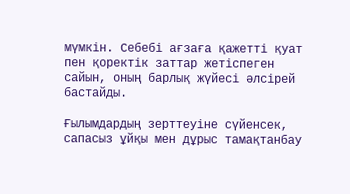мүмкін. Себебі ағзаға қажетті қуат пен қоректік заттар жетіспеген сайын, оның барлық жүйесі әлсірей бастайды.

Ғылымдардың зерттеуіне сүйенсек, сапасыз ұйқы мен дұрыс тамақтанбау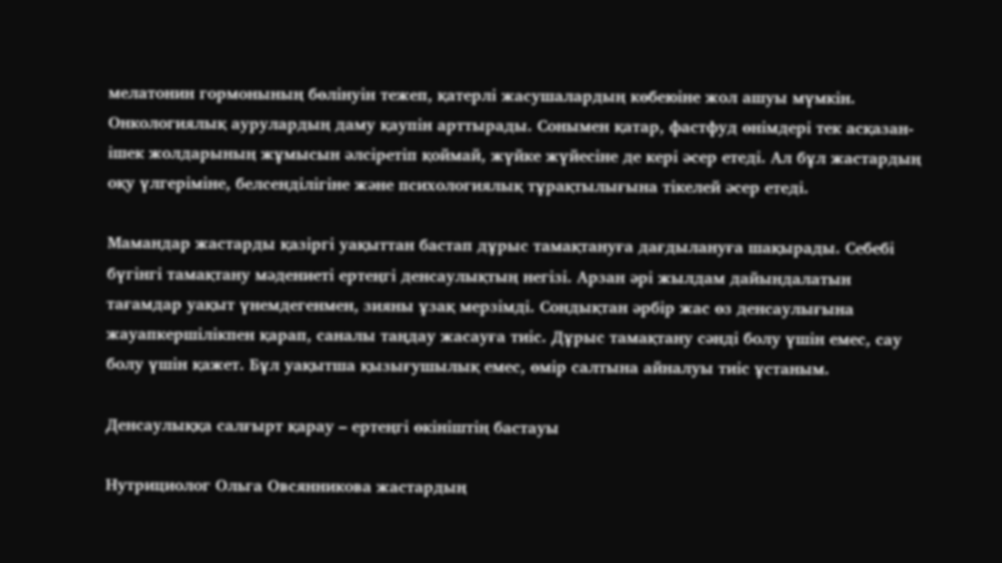мелатонин гормонының бөлінуін тежеп, қатерлі жасушалардың көбеюіне жол ашуы мүмкін. Онкологиялық аурулардың даму қаупін арттырады. Сонымен қатар, фастфуд өнімдері тек асқазан-ішек жолдарының жұмысын әлсіретіп қоймай, жүйке жүйесіне де кері әсер етеді. Ал бұл жастардың оқу үлгеріміне, белсенділігіне және психологиялық тұрақтылығына тікелей әсер етеді.

Мамандар жастарды қазіргі уақыттан бастап дұрыс тамақтануға дағдылануға шақырады. Себебі бүгінгі тамақтану мәдениеті ертеңгі денсаулықтың негізі. Арзан әрі жылдам дайындалатын тағамдар уақыт үнемдегенмен, зияны ұзақ мерзімді. Сондықтан әрбір жас өз денсаулығына жауапкершілікпен қарап, саналы таңдау жасауға тиіс. Дұрыс тамақтану сәнді болу үшін емес, сау болу үшін қажет. Бұл уақытша қызығушылық емес, өмір салтына айналуы тиіс ұстаным.

Денсаулыққа салғырт қарау – ертеңгі өкініштің бастауы

Нутрициолог Ольга Овсянникова жастардың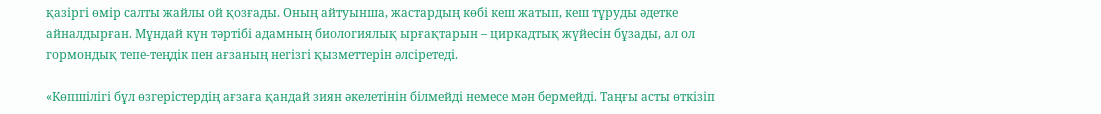қазіргі өмір салты жайлы ой қозғады. Оның айтуынша, жастардың көбі кеш жатып, кеш тұруды әдетке айналдырған. Мұндай күн тәртібі адамның биологиялық ырғақтарын – циркадтық жүйесін бұзады, ал ол гормондық тепе-теңдік пен ағзаның негізгі қызметтерін әлсіретеді.

«Көпшілігі бұл өзгерістердің ағзаға қандай зиян әкелетінін білмейді немесе мән бермейді. Таңғы асты өткізіп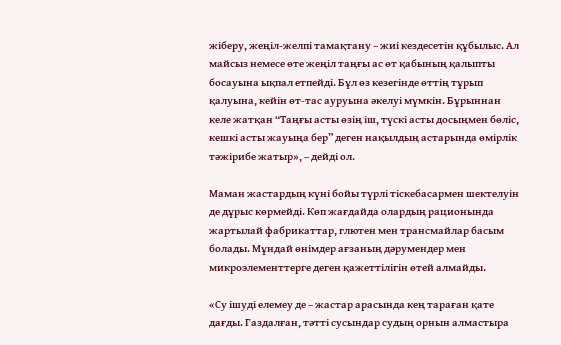жіберу, жеңіл-желпі тамақтану – жиі кездесетін құбылыс. Ал майсыз немесе өте жеңіл таңғы ас өт қабының қалыпты босауына ықпал етпейді. Бұл өз кезегінде өттің тұрып қалуына, кейін өт-тас ауруына әкелуі мүмкін. Бұрыннан келе жатқан “Таңғы асты өзің іш, түскі асты досыңмен бөліс, кешкі асты жауыңа бер” деген нақылдың астарында өмірлік тәжірибе жатыр», – дейді ол.

Маман жастардың күні бойы түрлі тіскебасармен шектелуін де дұрыс көрмейді. Көп жағдайда олардың рационында жартылай фабрикаттар, глютен мен трансмайлар басым болады. Мұндай өнімдер ағзаның дәрумендер мен микроэлементтерге деген қажеттілігін өтей алмайды.

«Су ішуді елемеу де – жастар арасында кең тараған қате дағды. Газдалған, тәтті сусындар судың орнын алмастыра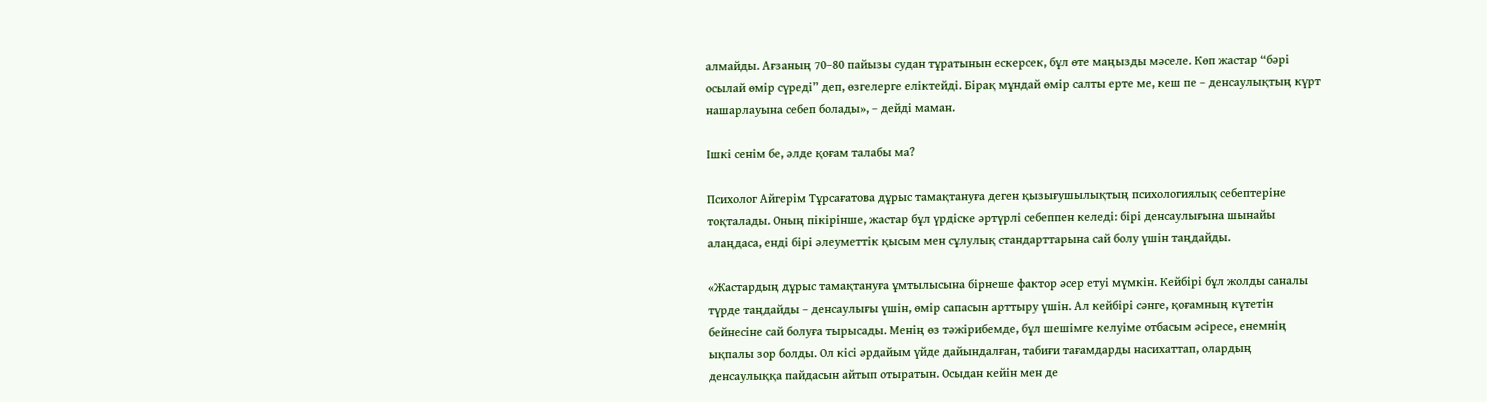алмайды. Ағзаның 70–80 пайызы судан тұратынын ескерсек, бұл өте маңызды мәселе. Көп жастар “бәрі осылай өмір сүреді” деп, өзгелерге еліктейді. Бірақ мұндай өмір салты ерте ме, кеш пе – денсаулықтың күрт нашарлауына себеп болады», – дейді маман.

Ішкі сенім бе, әлде қоғам талабы ма?

Психолог Айгерім Тұрсағатова дұрыс тамақтануға деген қызығушылықтың психологиялық себептеріне тоқталады. Оның пікірінше, жастар бұл үрдіске әртүрлі себеппен келеді: бірі денсаулығына шынайы алаңдаса, енді бірі әлеуметтік қысым мен сұлулық стандарттарына сай болу үшін таңдайды.

«Жастардың дұрыс тамақтануға ұмтылысына бірнеше фактор әсер етуі мүмкін. Кейбірі бұл жолды саналы түрде таңдайды – денсаулығы үшін, өмір сапасын арттыру үшін. Ал кейбірі сәнге, қоғамның күтетін бейнесіне сай болуға тырысады. Менің өз тәжірибемде, бұл шешімге келуіме отбасым әсіресе, енемнің ықпалы зор болды. Ол кісі әрдайым үйде дайындалған, табиғи тағамдарды насихаттап, олардың денсаулыққа пайдасын айтып отыратын. Осыдан кейін мен де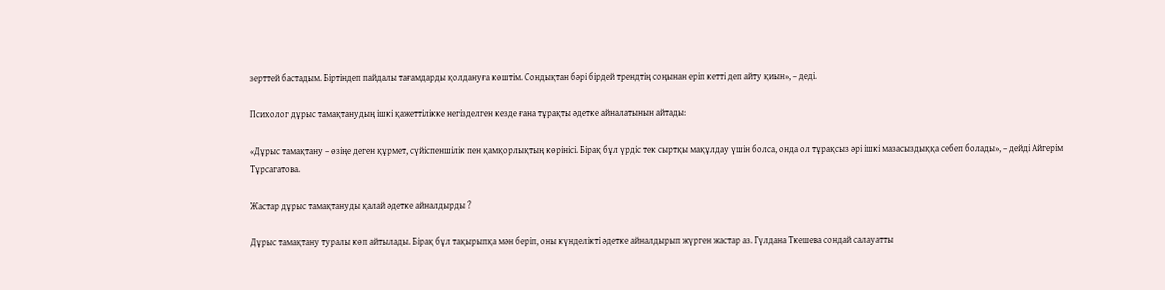зерттей бастадым. Біртіндеп пайдалы тағамдарды қолдануға көштім. Сондықтан бәрі бірдей трендтің соңынан еріп кетті деп айту қиын», – деді.

Психолог дұрыс тамақтанудың ішкі қажеттілікке негізделген кезде ғана тұрақты әдетке айналатынын айтады:

«Дұрыс тамақтану – өзіңе деген құрмет, сүйіспеншілік пен қамқорлықтың көрінісі. Бірақ бұл үрдіс тек сыртқы мақұлдау үшін болса, онда ол тұрақсыз әрі ішкі мазасыздыққа себеп болады», – дейді Айгерім Тұрсагатова.

Жастар дұрыс тамақтануды қалай әдетке айналдырды ?

Дұрыс тамақтану туралы көп айтылады. Бірақ бұл тақырыпқа мән беріп, оны күнделікті әдетке айналдырып жүрген жастар аз. Гүлдана Ткешева сондай салауатты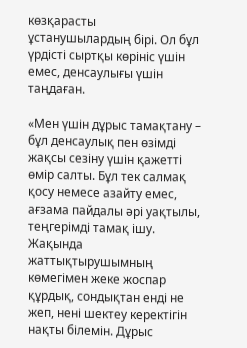көзқарасты ұстанушылардың бірі. Ол бұл үрдісті сыртқы көрініс үшін емес, денсаулығы үшін таңдаған.

«Мен үшін дұрыс тамақтану – бұл денсаулық пен өзімді жақсы сезіну үшін қажетті өмір салты. Бұл тек салмақ қосу немесе азайту емес, ағзама пайдалы әрі уақтылы, теңгерімді тамақ ішу. Жақында жаттықтырушымның көмегімен жеке жоспар құрдық, сондықтан енді не жеп, нені шектеу керектігін нақты білемін. Дұрыс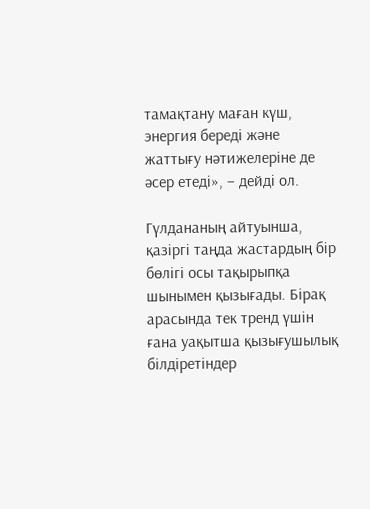тамақтану маған күш, энергия береді және жаттығу нәтижелеріне де әсер етеді», – дейді ол.

Гүлдананың айтуынша, қазіргі таңда жастардың бір бөлігі осы тақырыпқа шынымен қызығады. Бірақ арасында тек тренд үшін ғана уақытша қызығушылық білдіретіндер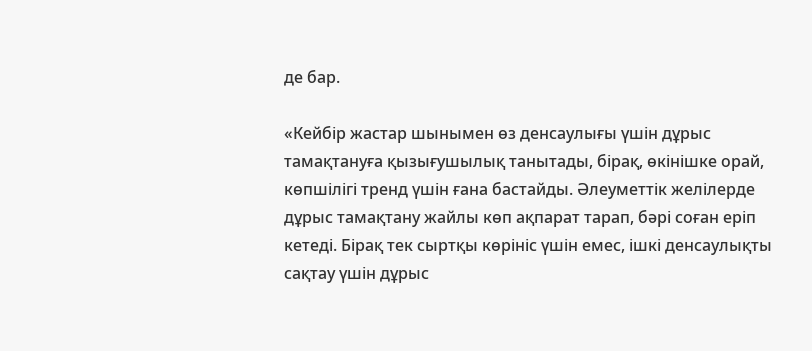де бар.

«Кейбір жастар шынымен өз денсаулығы үшін дұрыс тамақтануға қызығушылық танытады, бірақ, өкінішке орай, көпшілігі тренд үшін ғана бастайды. Әлеуметтік желілерде дұрыс тамақтану жайлы көп ақпарат тарап, бәрі соған еріп кетеді. Бірақ тек сыртқы көрініс үшін емес, ішкі денсаулықты сақтау үшін дұрыс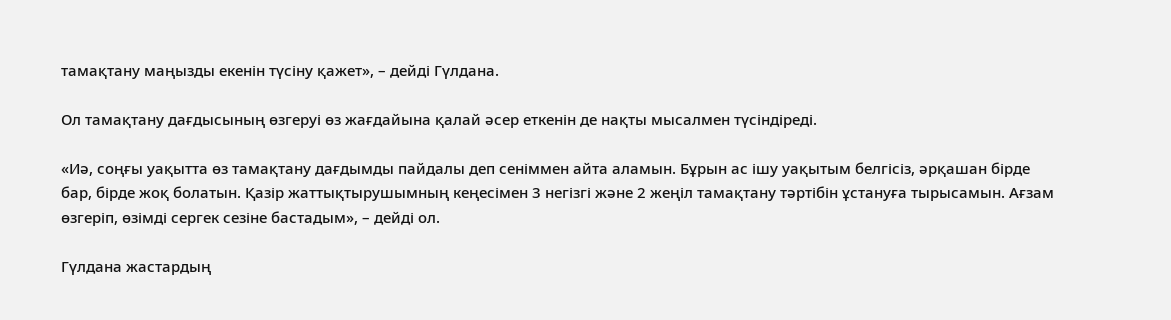тамақтану маңызды екенін түсіну қажет», – дейді Гүлдана.

Ол тамақтану дағдысының өзгеруі өз жағдайына қалай әсер еткенін де нақты мысалмен түсіндіреді.

«Иә, соңғы уақытта өз тамақтану дағдымды пайдалы деп сеніммен айта аламын. Бұрын ас ішу уақытым белгісіз, әрқашан бірде бар, бірде жоқ болатын. Қазір жаттықтырушымның кеңесімен 3 негізгі және 2 жеңіл тамақтану тәртібін ұстануға тырысамын. Ағзам өзгеріп, өзімді сергек сезіне бастадым», – дейді ол.

Гүлдана жастардың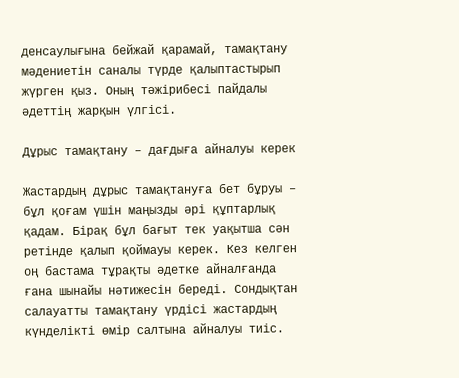денсаулығына бейжай қарамай, тамақтану мәдениетін саналы түрде қалыптастырып жүрген қыз. Оның тәжірибесі пайдалы әдеттің жарқын үлгісі.

Дұрыс тамақтану – дағдыға айналуы керек

Жастардың дұрыс тамақтануға бет бұруы – бұл қоғам үшін маңызды әрі құптарлық қадам. Бірақ бұл бағыт тек уақытша сән ретінде қалып қоймауы керек. Кез келген оң бастама тұрақты әдетке айналғанда ғана шынайы нәтижесін береді. Сондықтан салауатты тамақтану үрдісі жастардың күнделікті өмір салтына айналуы тиіс.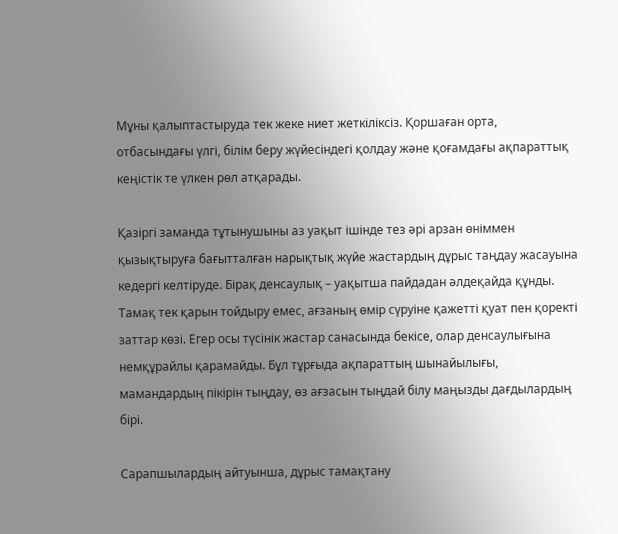Мұны қалыптастыруда тек жеке ниет жеткіліксіз. Қоршаған орта, отбасындағы үлгі, білім беру жүйесіндегі қолдау және қоғамдағы ақпараттық кеңістік те үлкен рөл атқарады.

Қазіргі заманда тұтынушыны аз уақыт ішінде тез әрі арзан өніммен қызықтыруға бағытталған нарықтық жүйе жастардың дұрыс таңдау жасауына кедергі келтіруде. Бірақ денсаулық – уақытша пайдадан әлдеқайда құнды. Тамақ тек қарын тойдыру емес, ағзаның өмір сүруіне қажетті қуат пен қоректі заттар көзі. Егер осы түсінік жастар санасында бекісе, олар денсаулығына немқұрайлы қарамайды. Бұл тұрғыда ақпараттың шынайылығы, мамандардың пікірін тыңдау, өз ағзасын тыңдай білу маңызды дағдылардың бірі.

Сарапшылардың айтуынша, дұрыс тамақтану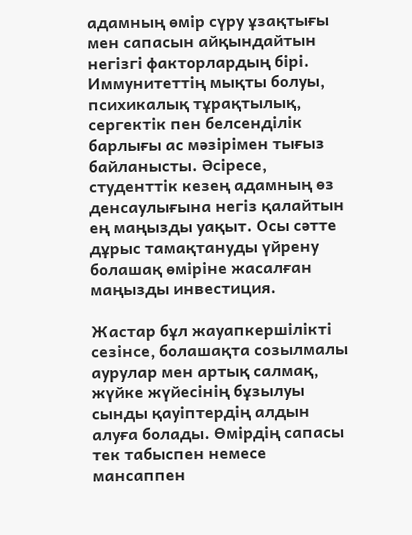адамның өмір сүру ұзақтығы мен сапасын айқындайтын негізгі факторлардың бірі. Иммунитеттің мықты болуы, психикалық тұрақтылық, сергектік пен белсенділік барлығы ас мәзірімен тығыз байланысты. Әсіресе, студенттік кезең адамның өз денсаулығына негіз қалайтын ең маңызды уақыт. Осы сәтте дұрыс тамақтануды үйрену болашақ өміріне жасалған маңызды инвестиция.

Жастар бұл жауапкершілікті сезінсе, болашақта созылмалы аурулар мен артық салмақ, жүйке жүйесінің бұзылуы сынды қауіптердің алдын алуға болады. Өмірдің сапасы тек табыспен немесе мансаппен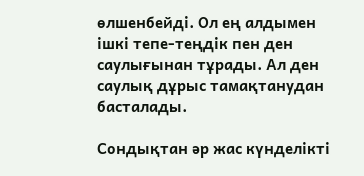өлшенбейді. Ол ең алдымен ішкі тепе-теңдік пен ден саулығынан тұрады. Ал ден саулық дұрыс тамақтанудан басталады.

Сондықтан әр жас күнделікті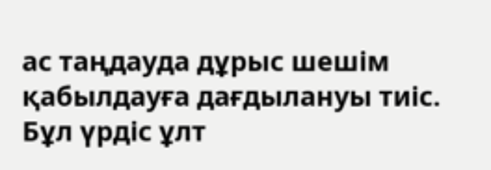ас таңдауда дұрыс шешім қабылдауға дағдылануы тиіс. Бұл үрдіс ұлт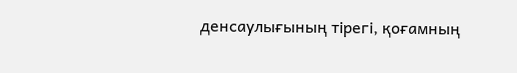денсаулығының тірегі, қоғамның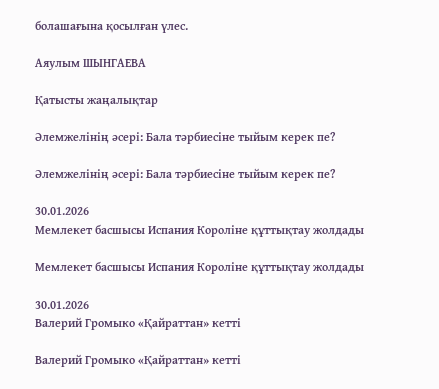болашағына қосылған үлес.

Аяулым ШЫНГАЕВА

Қатысты жаңалықтар

Әлемжелінің әсері: Бала тәрбиесіне тыйым керек пе?

Әлемжелінің әсері: Бала тәрбиесіне тыйым керек пе?

30.01.2026
Мемлекет басшысы Испания Короліне құттықтау жолдады

Мемлекет басшысы Испания Короліне құттықтау жолдады

30.01.2026
Валерий Громыко «Қайраттан» кетті

Валерий Громыко «Қайраттан» кетті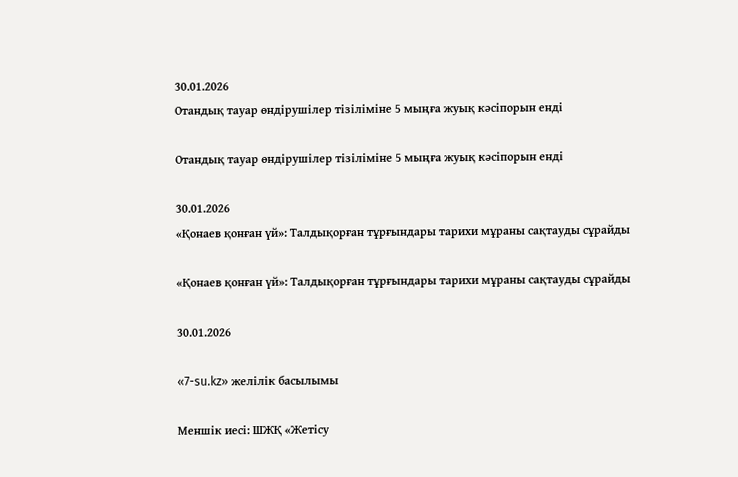30.01.2026
Отандық тауар өндірушілер тізіліміне 5 мыңға жуық кәсіпорын енді

Отандық тауар өндірушілер тізіліміне 5 мыңға жуық кәсіпорын енді

30.01.2026
«Қонаев қонған үй»: Талдықорған тұрғындары тарихи мұраны сақтауды сұрайды

«Қонаев қонған үй»: Талдықорған тұрғындары тарихи мұраны сақтауды сұрайды

30.01.2026

«7-su.kz» желілік басылымы

Меншік иесі: ШЖҚ «Жетісу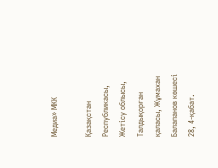Медиа» МКК

Қазақстан Республикасы, Жетісу облысы, Талдықорған қаласы, Жұмахан Балапанов көшесі 28, 4-қабат.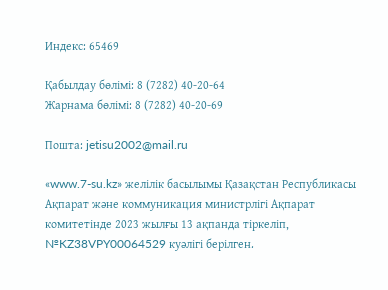Индекс: 65469

Қабылдау бөлімі: 8 (7282) 40-20-64
Жарнама бөлімі: 8 (7282) 40-20-69

Пошта: jetisu2002@mail.ru

«www.7-su.kz» желілік басылымы Қазақстан Республикасы Ақпарат және коммуникация министрлігі Ақпарат комитетінде 2023 жылғы 13 ақпанда тіркеліп, №KZ38VPY00064529 куәлігі берілген.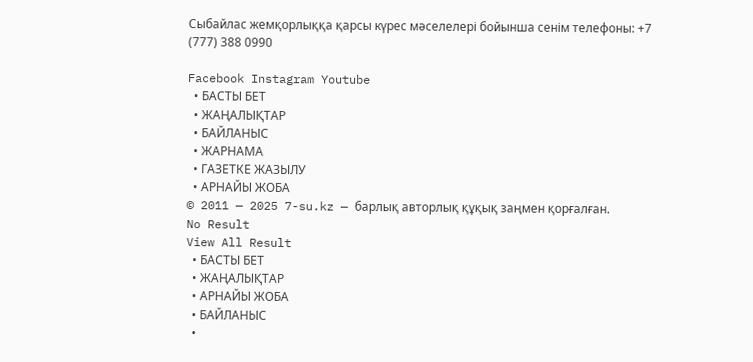Сыбайлас жемқорлыққа қарсы күрес мәселелері бойынша сенім телефоны: +7 (777) 388 0990

Facebook Instagram Youtube
  • БАСТЫ БЕТ
  • ЖАҢАЛЫҚТАР
  • БАЙЛАНЫС
  • ЖАРНАМА
  • ГАЗЕТКЕ ЖАЗЫЛУ
  • АРНАЙЫ ЖОБА
© 2011 — 2025 7-su.kz — барлық авторлық құқық заңмен қорғалған.
No Result
View All Result
  • БАСТЫ БЕТ
  • ЖАҢАЛЫҚТАР
  • АРНАЙЫ ЖОБА
  • БАЙЛАНЫС
  •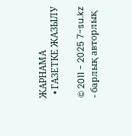ЖАРНАМА
  • ГАЗЕТКЕ ЖАЗЫЛУ

© 2011 - 2025 7-su.kz - барлық авторлық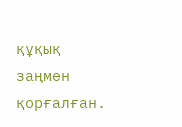құқық заңмен қорғалған.